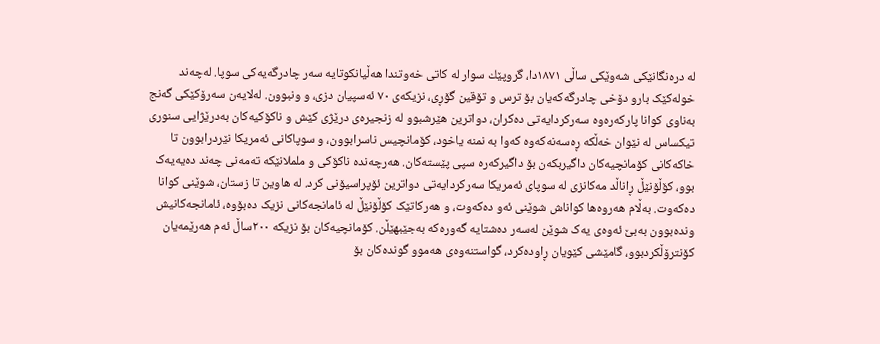لە درەنگانێکی شەوێکی ساڵی ١٨٧١دا، گروپێك سوار لە کاتی خەوتندا هەڵیانکوتایە سەر چادرگه‌یه‌كی سوپا. لەچەند خوله‌کێک بارو دۆخی چادرگه‌كه‌یان بۆ ترس و تۆقین گۆڕی، نزیکەی ٧٠ ئەسپیان دزی، و ونبوون. لەلایەن سەرۆکێکی گەنج بەناوی کوانا پارکەرەوە سەرکردایەتی دەکران، دواترین هێرشبوو لە زنجیرەی درێژی کێش و ناکۆکیەکان بەدرێژایی سنوری تیکساس لە نێوان خەڵکە ڕەسەنەکەوە کەوا بە نمنە یاخود، کۆمانچیس ناسرابوون، و سوپاکانی ئەمریکا نێردرابوون تا خاکەکانی کۆمانچیەکان داگیربکەن بۆ داگیرکەرە سپی پێستەکان. هەرچەندە ناکۆکی و ململانێکە تەمەنی چەند دەیەیەک بوو، کۆڵۆنێڵ ڕاناڵد مەکانزی لە سوپای ئه‌مریكا سەرکردایەتی دواترین ئۆپراسیۆنی کرد. لە هاوین تا زستان، شوێنی کوانا دەکەوت. بەڵام هەروەها کواناش شوێنی ئەو دەکەوت، و هەرکاتێک کۆڵۆنێڵ لە ئامانجەکانی نزیک دەبۆوە، ئامانجەکانیش وندەبوون بەبێ ئه‌وه‌ی یەک شوێن لەسەر دەشتایە گەورەکە بەجێبهێڵن. کۆمانچیەکان بۆ نزیکە ٢٠٠ساڵ ئەم هەرێمەیان کۆنترۆڵکردبوو، گامێشی کێویان ڕاودەکرد، گواستنەوەی هەموو گوندەکان بۆ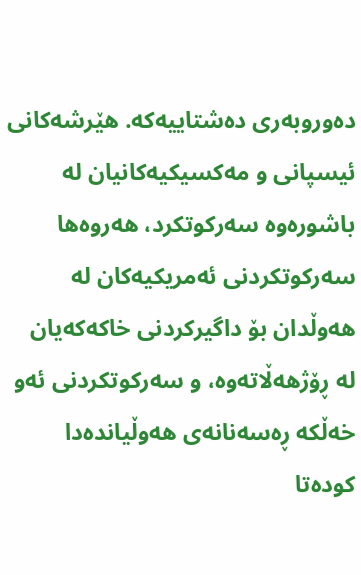دەوروبەری دەشتاییەکە. هێرشەکانی ئیسپانی و مەکسیکیەکانیان لە باشورەوە سەرکوتکرد، هەروەها سەرکوتکردنی ئەمریکیەکان له‌ هه‌وڵدان بۆ داگیرکردنی خاکەکەیان لە ڕۆژهه‌ڵاته‌وه‌، و سەرکوتکردنی ئەو خەڵکە ڕه‌سه‌نانه‌ی هەوڵیاندەدا کودەتا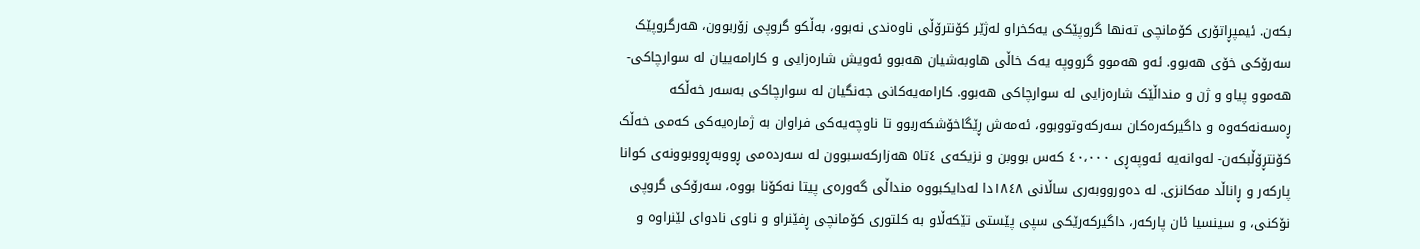بکەن. ئیمپڕاتۆری کۆمانچی تەنها گروپێكی یەکخراو لەژێر کۆنترۆڵی ناوەندی نەبوو، بەڵکو گروپی زۆربوون، هەرگروپێک سەرۆکی خۆی هەبوو. ئەو هەموو گرووپە یەک خاڵی هاوبەشیان هەبوو ئەویش شارەزایی و کارامەییان لە سوارچاکی- هەموو پیاو و ژن و منداڵێک شارەزایی لە سوارچاکی هەبوو. کارامەیەکانی جەنگیان لە سوارچاکی بەسەر خەڵکە ڕەسەنەکەوە و داگیرکەره‌کان سەرکەوتووبوو، ئەمەش ڕێگاخۆشکەربوو تا ناوچەیەکی فراوان بە ژمارەیەکی کەمی خەڵک کۆنتڕۆڵبکەن- لەوانەیە ئەوپەڕی ٤٠،٠٠٠ کەس بووبن و نزیکەی ٤تا٥ هەزارکەسبوون لە سەردەمی ڕووبەڕووبوونەی کوانا پارکەر و ڕاناڵد مەکانزی. لە دەورووبەری ساڵانی ١٨٤٨دا لەدایکبووە منداڵی گەورەی پیتا نەکۆنا بووە، سەرۆکی گروپی نۆکنی، و سینسیا ئان پارکەر، داگیرکەرێکی سپی پێستی تێکەڵاو بە کلتوری کۆمانچی ڕفێنراو و ناوی نادوای لێنراوە و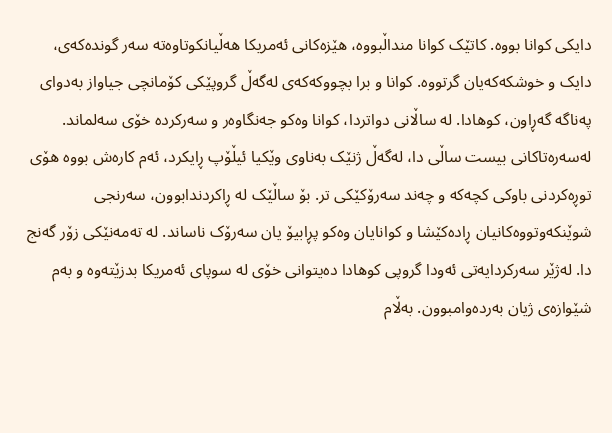دایکی کوانا بووە. کاتێک کوانا منداڵبووە، هێزەکانی ئەمریکا هەڵیانکوتاوەتە سەر گونده‌كه‌ی، دایک و خوشکەکەیان گرتووە. کوانا و برا بچووکەکەی لەگەڵ گروپێکی کۆمانچی جیاواز بەدوای پەناگە گەڕاون، کوهادا. لە ساڵانی دواتردا، کوانا وەکو جەنگاوەر و سەرکردە خۆی سەلماند. لەسەرەتاکانی بیست ساڵی دا، لەگەڵ ژنێک بەناوی وێکیا ئیڵۆپ ڕایکرد، ئەم کارەش بووە هۆی توڕەکردنی باوکی کچەکە و چەند سەرۆکێکی تر. بۆ ساڵێک لە ڕاکردندابوون، سەرنجی شوێنکەوتووەکانیان ڕادەکێشا و کوانایان وەکو پڕابیۆ یان سەرۆک ناساند. لە تەمەنێکی زۆر گەنج دا. لەژێر سەرکردایەتی ئەودا گروپی کوهادا دەیتوانی خۆی لە سوپای ئەمریکا بدزێتەوە و بەم شێوازەی ژیان بەردەوامبوون. بەڵام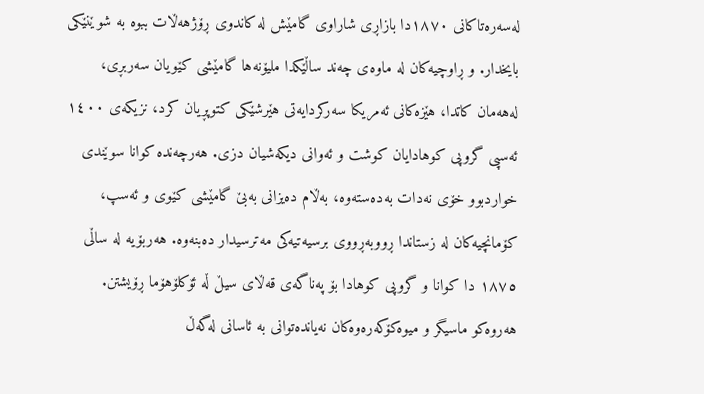لەسەرەتاکانی ١٨٧٠دا بازاڕی شاراوی گامێش لە کاندوی ڕۆژهەڵات ببوه‌ بە شوێنێکی بایخدار. و ڕاوچیەکان لە ماوەی چەند ساڵێكدا ملیۆنەها گامێشی کێویان سەربڕی، لەهەمان کاتدا، هێزەکانی ئەمریکا سه‌ركردایه‌تی هێرشێکی کتوپڕیان کرد، نزیکەی ١٤٠٠ ئەسپی گروپی کوهادایان کوشت و ئەوانی دیکەشیان دزی. هەرچەندە کوانا سوێندی خواردبوو خۆی نه‌دات به‌ده‌سته‌وه‌، بەڵام دەیزانی بەبێ گامێشی كێوی و ئه‌سپ، کۆمانچیەکان لە زستاندا ڕووبه‌ڕووی برسیەتیەکی مەترسیدار ده‌بنەوە. هەربۆیە لە ساڵی ١٨٧٥ دا کوانا و گروپی کوهادا بۆ پەناگەی قەڵای سیڵ ڵە ئۆکلۆهۆما ڕۆیشتن. هەروەکو ماسیگر و میوەکۆکەرەوەکان نەیاندەتوانی بە ئاسانی لەگەڵ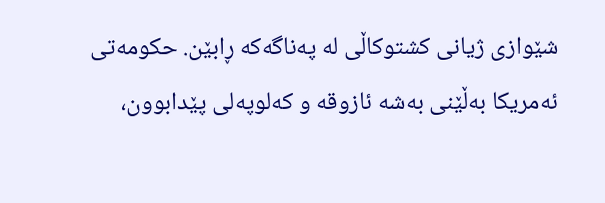شێوازی ژیانی کشتوکاڵی لە پەناگەکە ڕابێن. حکومەتی ئەمریکا بەڵێنی بەشە ئازوقە و کەلوپەلی پێدابوون،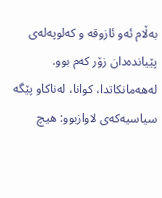بەڵام ئەو ئازوقە و کەلوپەلەی پێیاندەدان زۆر کەم بوو. لەهەمانکاتدا، کوانا، لەناکاو پێگە سیاسیەکەی لاوازبوو: هیچ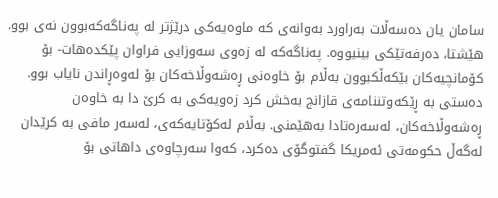سامان یان دەسەڵات بەراورد بەوانەی کە ماوەیەکی درێژتر لە پەناگەکەبوون نەی بوو. هێشتا، دەرفەتێکی بینیووە. پەناگەکە لە زەوی سەوزایی فراوان پێکدەهات- بۆ کۆمانچیەکان بێکەڵکبوون بەڵام بۆ خاوەنی ڕه‌شه‌وڵاخه‌كان بۆ لەوەڕاندن نایاب بوو. دەستی بە ڕێکەوتننامەی قازانج بەخش کرد زەویەکی بە کرێ دا بە خاوەن ڕەشەوڵاخەکان، لەسەرەتادا بەهێمنی. بەڵام لەکۆتایەکەی، لەسەر مافی بە کرێدان لەگەڵ حکومەتی ئەمریکا گفتوگۆی دەکرد، کەوا سەرچاوه‌ی داهاتی بۆ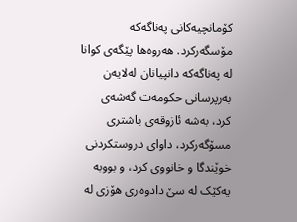کۆمانچیەکانی پەناگەکە مۆسگەرکرد. هەروەها پێگەی کوانا لە پەناگەکە دانپیانان له‌لایه‌ن بەرپرسانی حکومەت گەشەی کرد، بەشە ئازوقەی باشتری مسۆگەرکرد، داوای دروستکردنی خوێندگا و خانووی کرد، و بووبە یەکێک لە سێ دادوه‌ری هۆزی لە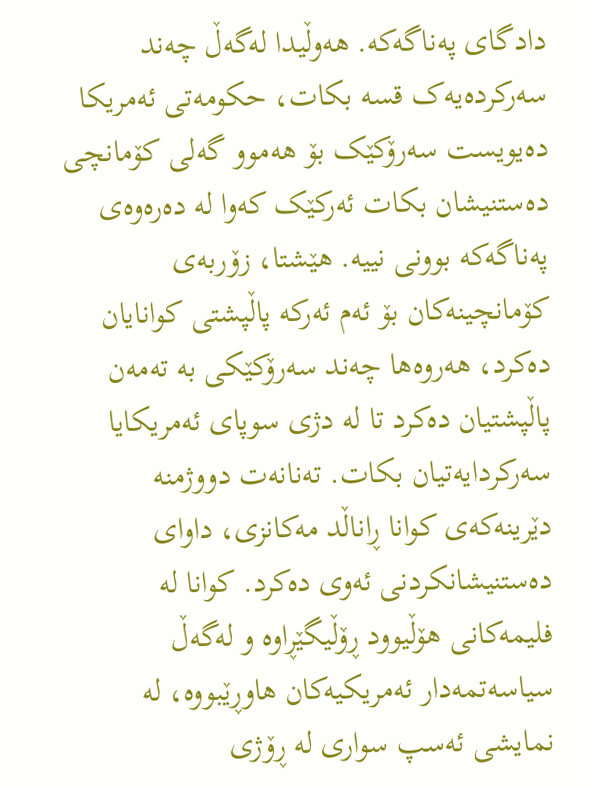دادگای پەناگەکە. هەوڵیدا لەگەڵ چەند سەرکردەیەک قسە بکات، حکومەتی ئەمریکا دەیویست سەرۆکێک بۆ هەموو گەلی کۆمانچی دەستنیشان بکات ئەرکێک کەوا لە دەرەوەی پەناگەکە بوونی نییە. هێشتا، زۆربەی کۆمانچینەکان بۆ ئەم ئەرکە پاڵپشتی کوانایان دەکرد، هەروەها چەند سەرۆکێکی بە تەمەن پاڵپشتیان دەکرد تا لە دژی سوپای ئەمریکایا سەرکردایەتیان بکات. تەنانەت دووژمنە دێرینەکەی کوانا ڕاناڵد مەکانزی، داوای دەستنیشانکردنی ئەوی دەکرد. کوانا لە فلیمەکانی هۆڵیوود ڕۆڵیگێڕاوە و لەگەڵ سیاسەتمەدار ئەمریکیەکان هاوڕێبووە، لە نمایشی ئەسپ سواری لە ڕۆژی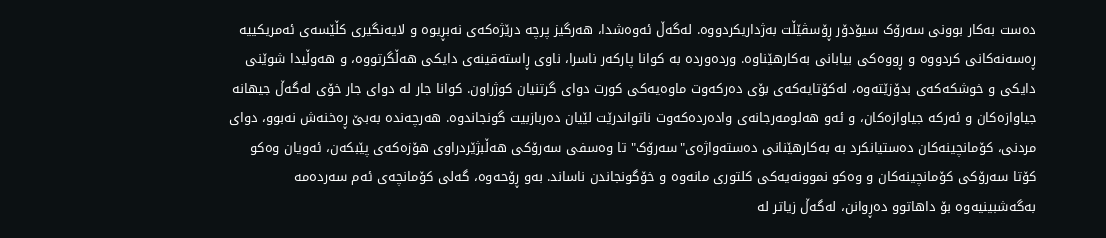دەست به‌كار بوونی سەرۆک سیۆدۆر ڕۆسڤێڵت بەژداریكردووه‌. له‌گه‌ڵ ئه‌وه‌شدا، هەرگیز پرچە درێژه‌كه‌ی نەبڕیوه‌ و لایه‌نگیری كڵێسەی ئەمریکییە ڕەسەنەکانی كردووه‌ و ڕووه‌کی بیابانی بەکارهێناوە. وردەوردە بە کوانا پارکەر ناسرا، ناوی ڕاستەقینەی دایکی هەڵگرتووە، و هەوڵیدا شوێنی دایکی و خوشکەکەی بدۆزێتەوە، لەکۆتایەکەی بۆی دەرکەوت ماوەیەکی کورت دوای گرتنیان کوژراون. کوانا جار لە دوای جار خۆی لەگەڵ جیهانە جیاوازەکان و ئەرکە جیاوازەکان، و ئەو هەلومەرجانەی وادەردەکەوت ناتواندرێت لێیان دەربازبیت گونجاندوە. هەرچەندە بەبێ ڕەخنەش نەبوو، دوای مردنی، کۆمانچینەکان دەستیانکرد بە بەکارهێنانی دەستەواژەی"سەرۆک" تا وەسفی سەرۆکی هەڵبژێردراوی هۆزەکەی پێبکەن، ئەویان وەکو کۆتا سەرۆکی کۆمانچینەکان و وەکو نموونەیەکی کلتوری مانەوە و خۆگونجاندن ناساند. بەو ڕۆحەوە، گەلی کۆمانچەی ئەم سەردەمە بەگەشبینیەوە بۆ داهاتوو دەڕوانن، لەگەڵ زیاتر لە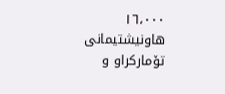١٦،٠٠٠ هاونیشتیمانی تۆمارکراو و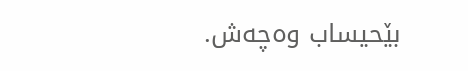بێحیساب وەچەش.